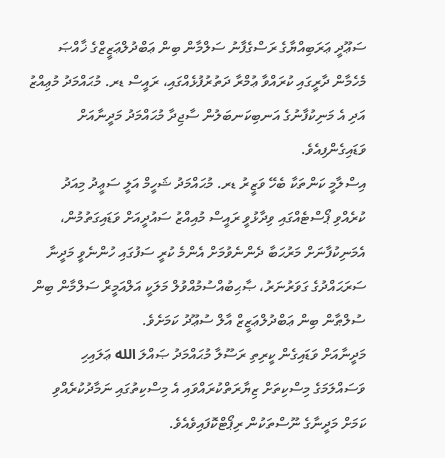ސަޢޫދީ ޢަރަބިއްޔާގެ ރަސްގެފާނު ސަލްމާން ބިން ޢަބްދުލްޢަޒީޒްގެ ޚާއްޞަ މެހެމާން ދާރީގައި ކުރައްވާ ޢުމްރާ ދަތުރުފުޅެއްގައި، ރައީސް ޑރ. މުޙައްމަދު މުޢިއްޒު އަދި އެ މަނިކުފާނުގެ އަނބިކަނބަލުން ސާޖިދާ މުޙައްމަދު މަދީނާއަށް ވަޑައިގެންފިއެވެ.
އިސްލާމީ ކަންތަކާ ބެހޭ ވަޒީރު ޑރ. މުޙައްމަދު ޝަހީމް އަލީ ސަޢީދު މިއަދު ކުރެއްވި ޕޯސްޓެއްގައި ވިދާޅުވީ ރައީސް މުއިއްޒު ސައުދީއަށް ވަޑައިގަތުމުން، އެމަނިކުފާނަށް މަރުޙަބާ ދެންނެވުމަށް އެންމެ ކުރީ ސަފުގައި ހުންނެވީ މަދީނާ ސަރަޙައްދުގެ ގަވަރުނަރު، ޞާޙިބުއްސުމުއްވުލް މަލަކީ އަލްއަމީރް ސަލްމާން ބިން ސުލްޠާން ބިން ޢަބްދުލްޢަޒީޒް އާލް ސުޢޫދު ކަމަށެވެ.
މަދީނާއަށް ވަޑައިގެން ކީރިތި ރަސޫލާ މުޙައްމަދު ޞައްލަ الله ޢަލައިހި ވަސައްލަމަގެ މިސްކިތަށް ޒިޔާރަތްކުރައްވައި އެ މިސްކިތުގައި ނަމާދުކުރެއްވި ކަމަށް މަދީނާގެ ނޫސްތަކުން ރިޕޯޓްކޮފައިވެއެވެ.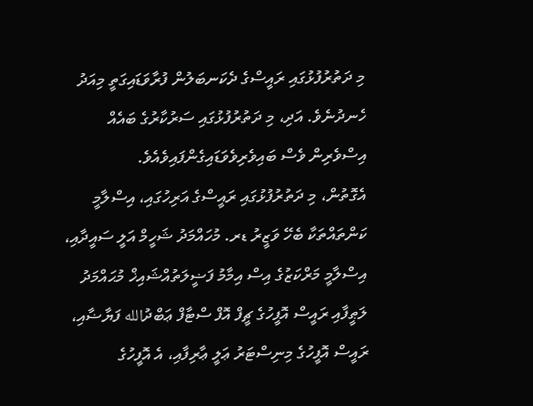މި ދަތުރުފުޅުގައި ރައީސްގެ ދެކަނބަލުން ފުރާވަޑައިގަތީ މިއަދު ހެނދުނެވެ. އަދި، މި ދަތުރުފުޅުގައި ސަރުކާރުގެ ބައެއް އިސްވެރިން ވެސް ބައިވެރިވެވަޑައިގެންފައިވެއެވެ.
އެގޮތުން، މި ދަތުރުފުޅުގައި ރައީސްގެ އަރިހުގައި، އިސްލާމީ ކަންތައްތަކާ ބެހޭ ވަޒީރު ޑރ. މުހައްމަދު ޝަހީމް އަލީ ސައީދާއި، އިސްލާމީ މަރްކަޒުގެ އިސް އިމާމު ފަޟީލަތުއްޝައިޚް މުޙައްމަދު ލަޠީފާއި ރައީސް އޮފީހުގެ ޗީފް އޮފް ސްޓާފް ޢަބްދުالله ފަޔާޟާއި، ރައީސް އޮފީހުގެ މިނިސްޓަރު ޢަލީ ޢާރިފާއި، އެ އޮފީހުގެ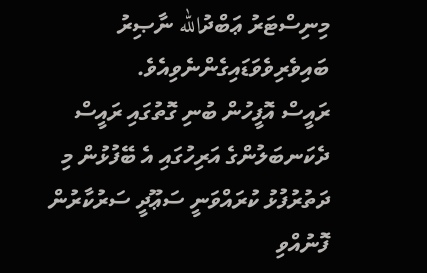މިނިސްޓަރު ޢަބްދުالله ނާޞިރު ބައިވެރިވެވަޑައިގެންނެވިއެވެ.
ރައީސް އޮފީހުން ބުނި ގޮތުގައި ރައީސް ދެކަނބަލުންގެ އަރިހުގައި އެ ބޭފުޅުން މި ދަތުރުފުޅު ކުރައްވަނީ ސަޢޫދީ ސަރުކާރުން ފޮނުއްވި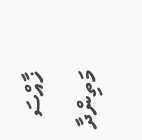ޚާއްސަ މަތިންދާ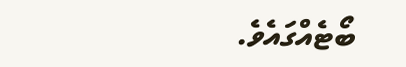ބޯޓެއްގައެވެ.